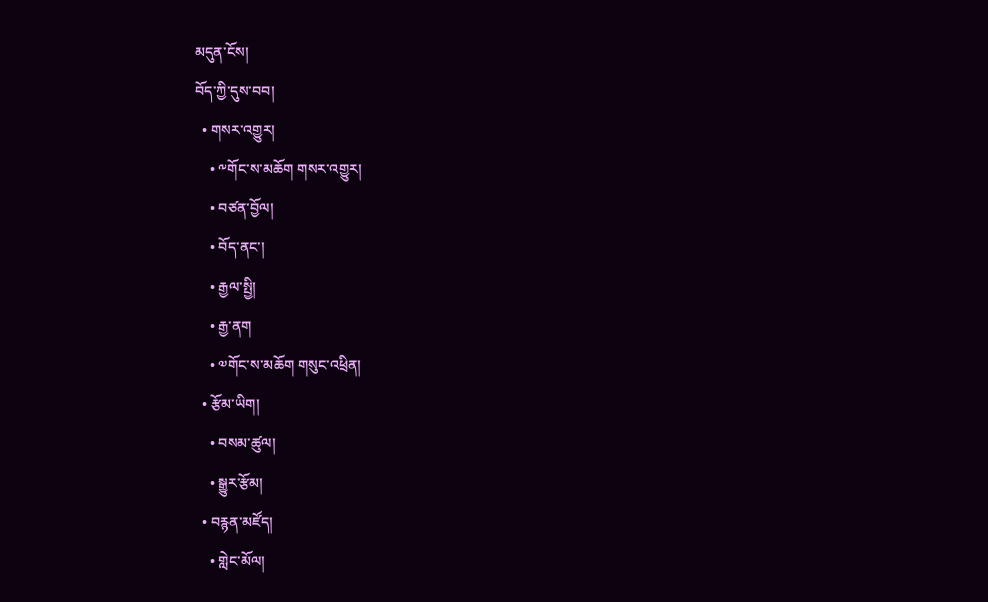མདུན་ངོས།
བོད་ཀྱི་དུས་བབ།
  • གསར་འགྱུར།
    • ༸གོང་ས་མཆོག གསར་འགྱུར།
    • བཙན་བྱོལ།
    • བོད་ནང་།
    • རྒྱལ་སྤྱི།
    • རྒྱ་ནག
    • ༧གོང་ས་མཆོག གསུང་འཕྲིན།
  • རྩོམ་ཡིག།
    • བསམ་ཚུལ།
    • སྒྱུར་རྩོམ།
  • བརྙན་མཛོད།
    • གླེང་མོལ།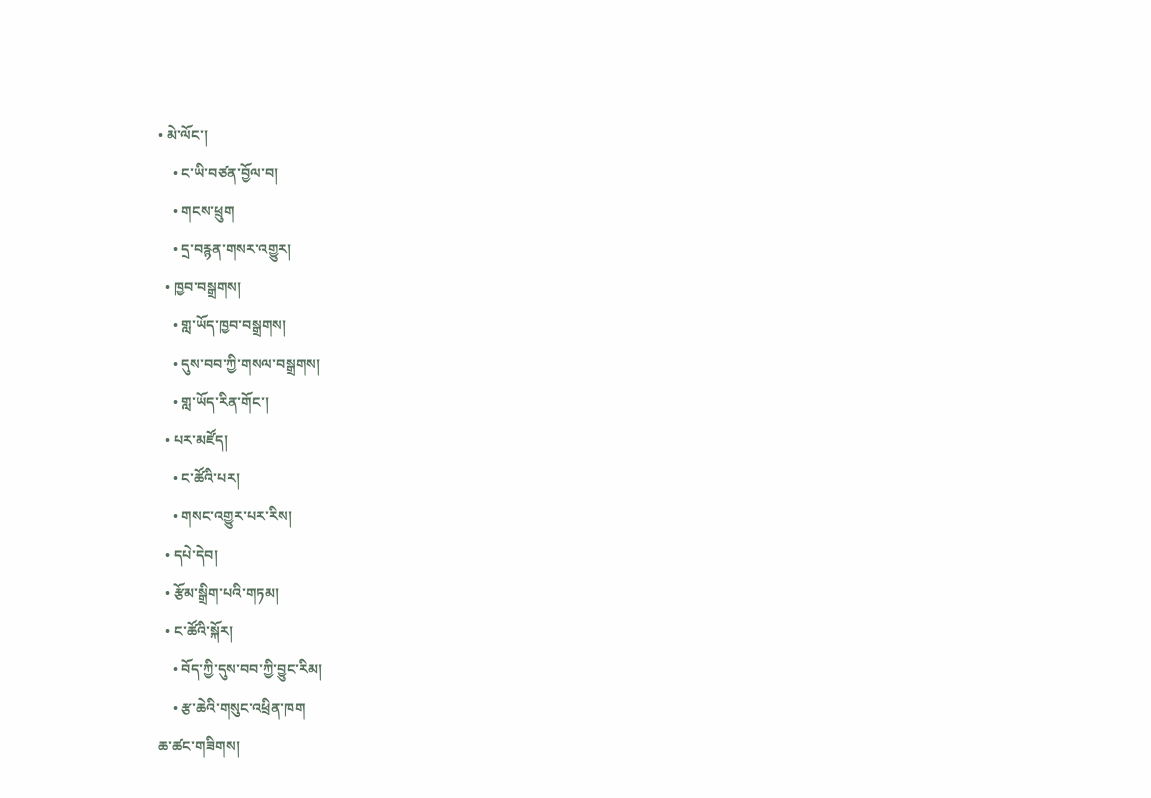• མེ་ལོང་།
    • ང་ཡི་བཙན་བྱོལ་བ།
    • གངས་ཕྲུག
    • དྲ་བརྙན་གསར་འགྱུར།
  • ཁྱབ་བསྒྲགས།
    • གླ་ཡོད་ཁྱབ་བསྒྲགས།
    • དུས་བབ་ཀྱི་གསལ་བསྒྲགས།
    • གླ་ཡོད་རིན་གོང་།
  • པར་མཛོད།
    • ང་ཚོའི་པར།
    • གསང་འགྱུར་པར་རིས།
  • དཔེ་དེབ།
  • རྩོམ་སྒྲིག་པའི་གཏམ།
  • ང་ཚོའི་སྐོར།
    • བོད་ཀྱི་དུས་བབ་ཀྱི་བྱུང་རིམ།
    • རྩ་ཆེའི་གསུང་འཕྲིན་ཁག
ཆ་ཚང་གཟིགས།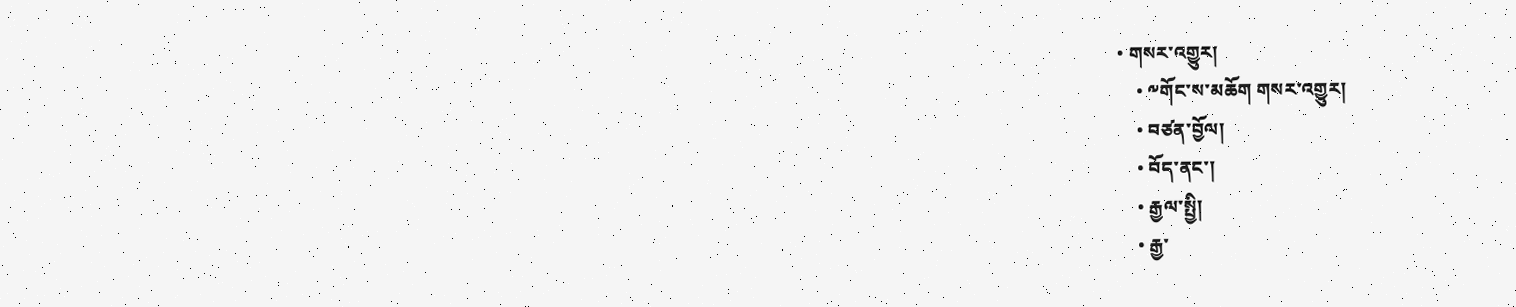• གསར་འགྱུར།
    • ༸གོང་ས་མཆོག གསར་འགྱུར།
    • བཙན་བྱོལ།
    • བོད་ནང་།
    • རྒྱལ་སྤྱི།
    • རྒྱ་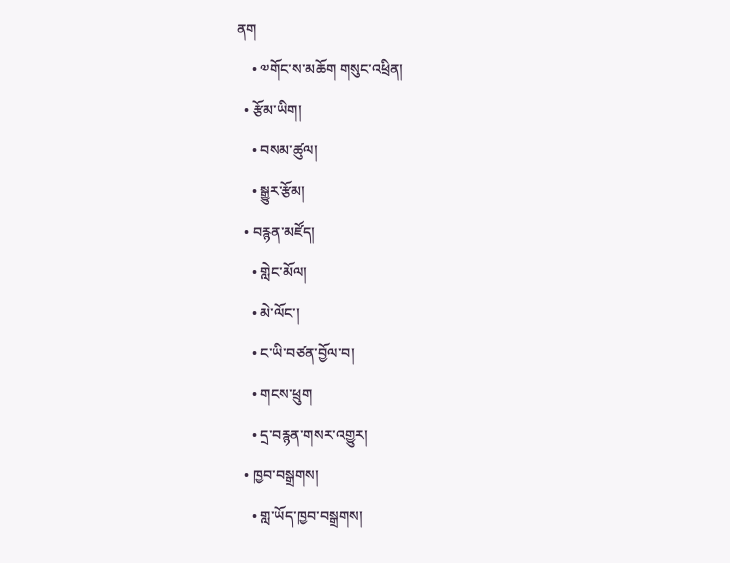ནག
    • ༧གོང་ས་མཆོག གསུང་འཕྲིན།
  • རྩོམ་ཡིག།
    • བསམ་ཚུལ།
    • སྒྱུར་རྩོམ།
  • བརྙན་མཛོད།
    • གླེང་མོལ།
    • མེ་ལོང་།
    • ང་ཡི་བཙན་བྱོལ་བ།
    • གངས་ཕྲུག
    • དྲ་བརྙན་གསར་འགྱུར།
  • ཁྱབ་བསྒྲགས།
    • གླ་ཡོད་ཁྱབ་བསྒྲགས།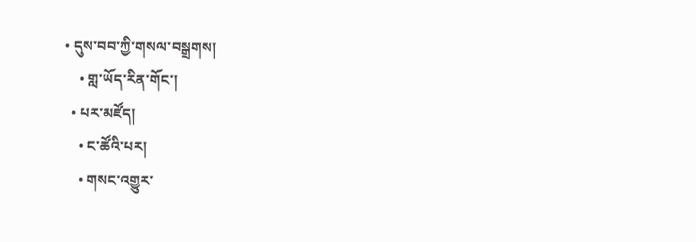• དུས་བབ་ཀྱི་གསལ་བསྒྲགས།
    • གླ་ཡོད་རིན་གོང་།
  • པར་མཛོད།
    • ང་ཚོའི་པར།
    • གསང་འགྱུར་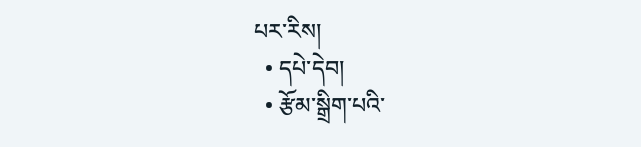པར་རིས།
  • དཔེ་དེབ།
  • རྩོམ་སྒྲིག་པའི་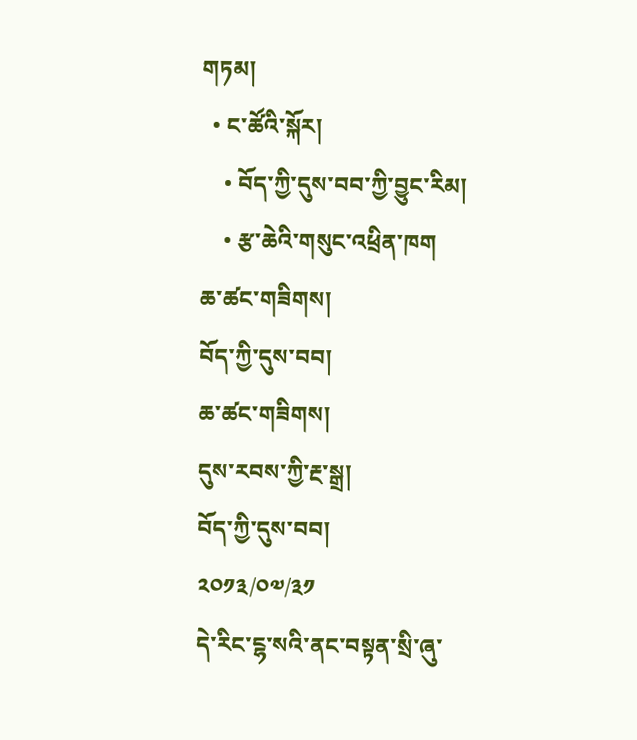གཏམ།
  • ང་ཚོའི་སྐོར།
    • བོད་ཀྱི་དུས་བབ་ཀྱི་བྱུང་རིམ།
    • རྩ་ཆེའི་གསུང་འཕྲིན་ཁག
ཆ་ཚང་གཟིགས།
བོད་ཀྱི་དུས་བབ།
ཆ་ཚང་གཟིགས།
དུས་རབས་ཀྱི་རྔ་སྒྲ།
བོད་ཀྱི་དུས་བབ།
༢༠༡༣/༠༧/༣༡
དེ་རིང་ངྷ་སའི་ནང་བསྟན་སྲི་ཞུ་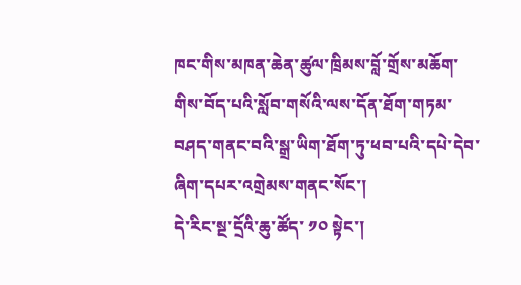ཁང་གིས་མཁན་ཆེན་ཚུལ་ཁྲིམས་བློ་གྲོས་མཆོག་གིས་བོད་པའི་སློབ་གསོའི་ལས་དོན་ཐོག་གཏམ་བཤད་གནང་བའི་སྒྲ་ཡིག་ཐོག་ཏུ་ཕབ་པའི་དཔེ་དེབ་ཞིག་དཔར་འགྲེམས་གནང་སོང་།
དེ་རིང་སྔ་དྲོའི་ཆུ་ཚོད་ ༡༠ སྟེང་།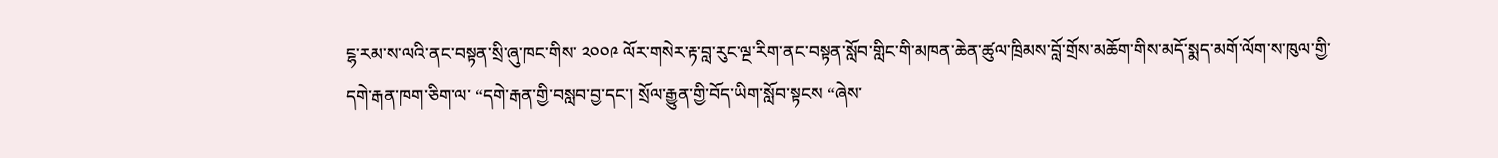ངྷ་རམ་ས་ལའི་ནང་བསྟན་སྲི་ཞུ་ཁང་གིས་ ༢༠༠༩ ལོར་གསེར་རྟ་བླ་རུང་ལྔ་རིག་ནང་བསྟན་སློབ་གླིང་གི་མཁན་ཆེན་ཚུལ་ཁྲིམས་བློ་གྲོས་མཆོག་གིས་མདོ་སྨད་མགོ་ལོག་ས་ཁུལ་གྱི་དགེ་རྒན་ཁག་ཅིག་ལ་ “དགེ་རྒན་གྱི་བསླབ་བྱ་དང་། སྲོལ་རྒྱུན་གྱི་བོད་ཡིག་སློབ་སྟངས “ཞེས་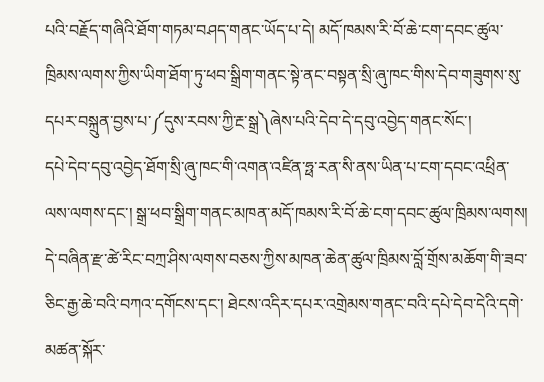པའི་བརྗོད་གཞིའི་ཐོག་གཏམ་བཤད་གནང་ཡོད་པ་དེ། མདོ་ཁམས་རི་བོ་ཆེ་ངག་དབང་ཚུལ་ཁྲིམས་ལགས་ཀྱིས་ཡིག་ཐོག་ཏུ་ཕབ་སྒྲིག་གནང་སྟེ་ནང་བསྟན་སྲི་ཞུ་ཁང་གིས་དེབ་གཟུགས་སུ་དཔར་བསྐྲུན་བྱས་པ་༼དུས་རབས་ཀྱི་རྔ་སྒྲ༽ཞེས་པའི་དེབ་དེ་དབུ་འབྱེད་གནང་སོང་།
དཔེ་དེབ་དབུ་འབྱེད་ཐོག་སྲི་ཞུ་ཁང་གི་འགན་འཛིན་ཧྥ་རན་སི་ནས་ཡིན་པ་ངག་དབང་འཕྲིན་ལས་ལགས་དང་། སྒྲ་ཕབ་སྒྲིག་གནང་མཁན་མདོ་ཁམས་རི་བོ་ཆེ་ངག་དབང་ཚུལ་ཁྲིམས་ལགས། དེ་བཞིན་རྫ་ཚེ་རིང་བཀྲ་ཤིས་ལགས་བཅས་ཀྱིས་མཁན་ཆེན་ཚུལ་ཁྲིམས་བློ་གྲོས་མཆོག་གི་ཟབ་ཅིང་རྒྱ་ཆེ་བའི་བཀའ་དགོངས་དང་། ཐེངས་འདིར་དཔར་འགྲེམས་གནང་བའི་དཔེ་དེབ་དེའི་དགེ་མཚན་སྐོར་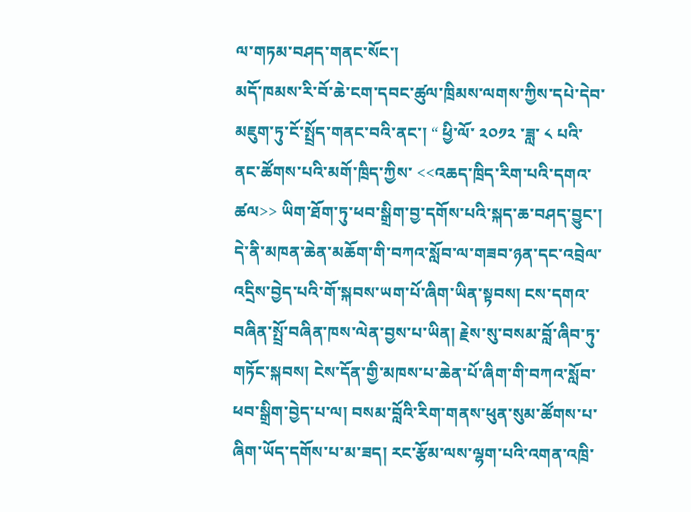ལ་གཏམ་བཤད་གནང་སོང་།
མདོ་ཁམས་རི་བོ་ཆེ་ངག་དབང་ཚུལ་ཁྲིམས་ལགས་ཀྱིས་དཔེ་དེབ་མཇུག་ཏུ་ངོ་སྤྲོད་གནང་བའི་ནང་། “ ཕྱི་ལོ་ ༢༠༡༢ ་ཟླ་ ༨ པའི་ནང་ཚོགས་པའི་མགོ་ཁྲིད་ཀྱིས་ <<འཆད་ཁྲིད་རིག་པའི་དགའ་ཚལ>> ཡིག་ཐོག་ཏུ་ཕབ་སྒྲིག་བྱ་དགོས་པའི་སྐད་ཆ་བཤད་བྱུང་། དེ་ནི་མཁན་ཆེན་མཆོག་གི་བཀའ་སློབ་ལ་གཟབ་ཉན་དང་འབྲེལ་འདྲིས་བྱེད་པའི་གོ་སྐབས་ཡག་པོ་ཞིག་ཡིན་སྟབས། ངས་དགའ་བཞིན་སྤྲོ་བཞིན་ཁས་ལེན་བྱས་པ་ཡིན། རྗེས་སུ་བསམ་བློ་ཞིབ་ཏུ་གཏོང་སྐབས། ངེས་དོན་གྱི་མཁས་པ་ཆེན་པོ་ཞིག་གི་བཀའ་སློབ་ཕབ་སྒྲིག་བྱེད་པ་ལ། བསམ་བློའི་རིག་གནས་ཕུན་སུམ་ཚོགས་པ་ཞིག་ཡོད་དགོས་པ་མ་ཟད། རང་རྩོམ་ལས་ལྷག་པའི་འགན་འཁྲི་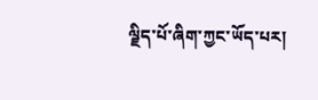ལྗིད་པོ་ཞིག་ཀྱང་ཡོད་པར།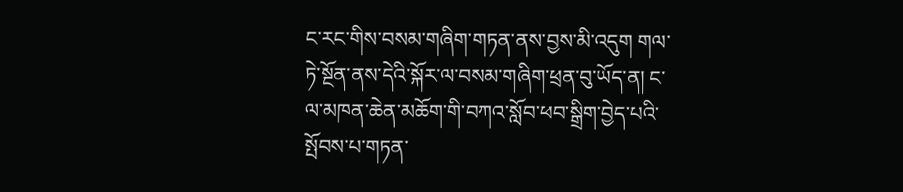ང་རང་གིས་བསམ་གཞིག་གཏན་ནས་བྱས་མི་འདུག གལ་ཏེ་སྔོན་ནས་དེའི་སྐོར་ལ་བསམ་གཞིག་ཕྲན་བུ་ཡོད་ན། ང་ལ་མཁན་ཆེན་མཆོག་གི་བཀའ་སློབ་ཕབ་སྒྲིག་བྱེད་པའི་སྤོབས་པ་གཏན་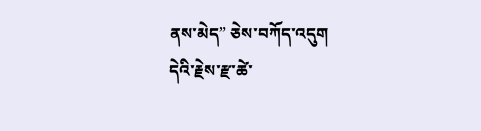ནས་མེད” ཅེས་བཀོད་འདུག
དེའི་རྗེས་རྫ་ཚེ་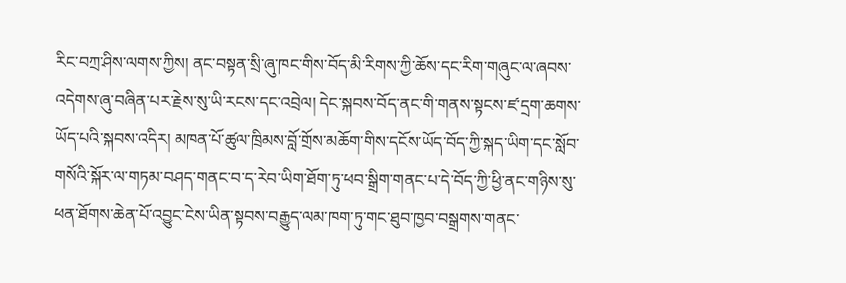རིང་བཀྲ་ཤིས་ལགས་ཀྱིས། ནང་བསྟན་སྲི་ཞུ་ཁང་གིས་བོད་མི་རིགས་ཀྱི་ཆོས་དང་རིག་གཞུང་ལ་ཞབས་འདེགས་ཞུ་བཞིན་པར་རྗེས་སུ་ཡི་རངས་དང་འབྲེལ། དེང་སྐབས་བོད་ནང་གི་གནས་སྟངས་ཛ་དྲག་ཆགས་ཡོད་པའི་སྐབས་འདིར། མཁན་པོ་ཚུལ་ཁྲིམས་བློ་གྲོས་མཆོག་གིས་དངོས་ཡོད་བོད་ཀྱི་སྐད་ཡིག་དང་སློབ་གསོའི་སྐོར་ལ་གཏམ་བཤད་གནང་བ་ད་རེབ་ཡིག་ཐོག་ཏུ་ཕབ་སྒྲིག་གནང་པ་དེ་བོད་ཀྱི་ཕྱི་ནང་གཉིས་སུ་ཕན་ཐོགས་ཆེན་པོ་འབྱུང་ངེས་ཡིན་སྟབས་བརྒྱུད་ལམ་ཁག་ཏུ་གང་ཐུབ་ཁྱབ་བསྒྲགས་གནང་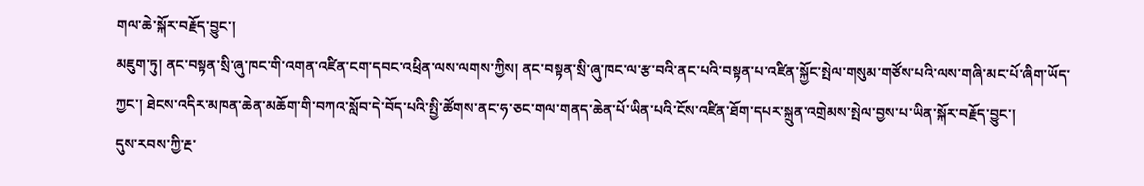གལ་ཆེ་སྐོར་བརྗོད་བྱུང་།
མཇུག་ཏུ། ནང་བསྟན་སྲི་ཞུ་ཁང་གི་འགན་འཛིན་ངག་དབང་འཕྲིན་ལས་ལགས་ཀྱིས། ནང་བསྟན་སྲི་ཞུ་ཁང་ལ་རྩ་བའི་ནང་པའི་བསྟན་པ་འཛིན་སྐྱོང་སྤེལ་གསུམ་གཙོས་པའི་ལས་གཞི་མང་པོ་ཞིག་ཡོད་ཀྱང་། ཐེངས་འདིར་མཁན་ཆེན་མཆོག་གི་བཀའ་སློབ་དེ་བོད་པའི་སྤྱི་ཚོགས་ནང་ཧ་ཅང་གལ་གནད་ཆེན་པོ་ཡིན་པའི་ངོས་འཛིན་ཐོག་དཔར་སྐྲུན་འགྲེམས་སྤེལ་བྱས་པ་ཡིན་སྐོར་བརྗོད་བྱུང་།
དུས་རབས་ཀྱི་རྔ་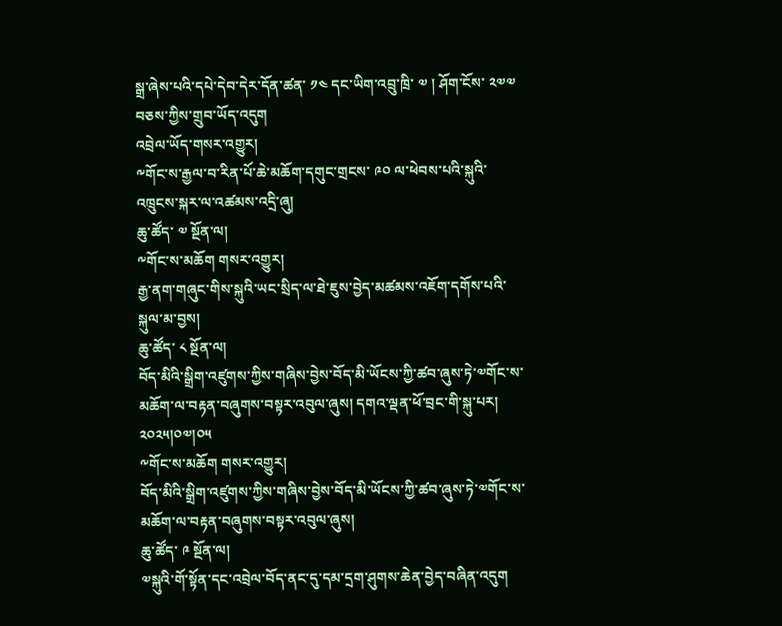སྒྲ་ཞེས་པའི་དཔེ་དེབ་དེར་དོན་ཚན་ ༡༤ དང་ཡིག་འབྲུ་ཁྲི་ ༧ ། ཤོག་ངོས་ ༢༧༧ བཅས་ཀྱིས་གྲུབ་ཡོད་འདུག
འབྲེལ་ཡོད་གསར་འགྱུར།
༸གོང་ས་རྒྱལ་བ་རིན་པོ་ཆེ་མཆོག་དགུང་གྲངས་ ༩༠ ལ་ཕེབས་པའི་སྐུའི་འཁྲུངས་སྐར་ལ་འཚམས་འདྲི་ཞུ།
ཆུ་ཚོད་ ༧ སྔོན་ལ།
༸གོང་ས་མཆོག གསར་འགྱུར།
རྒྱ་ནག་གཞུང་གིས་སྐུའི་ཡང་སྲིད་ལ་ཐེ་ཇུས་བྱེད་མཚམས་འཇོག་དགོས་པའི་སྐུལ་མ་བྱས།
ཆུ་ཚོད་ ༨ སྔོན་ལ།
བོད་མིའི་སྒྲིག་འཛུགས་ཀྱིས་གཞིས་བྱེས་བོད་མི་ཡོངས་ཀྱི་ཚབ་ཞུས་ཏེ་༧གོང་ས་མཆོག་ལ་བརྟན་བཞུགས་བསྟར་འབུལ་ཞུས། དགའ་ལྡན་ཕོ་བྲང་གི་སྐུ་པར། ༢༠༢༥།༠༧།༠༥
༸གོང་ས་མཆོག གསར་འགྱུར།
བོད་མིའི་སྒྲིག་འཛུགས་ཀྱིས་གཞིས་བྱེས་བོད་མི་ཡོངས་ཀྱི་ཚབ་ཞུས་ཏེ་༧གོང་ས་མཆོག་ལ་བརྟན་བཞུགས་བསྟར་འབུལ་ཞུས།
ཆུ་ཚོད་ ༩ སྔོན་ལ།
༧སྐུའི་གོ་སྟོན་དང་འབྲེལ་བོད་ནང་དུ་དམ་དྲག་ཤུགས་ཆེན་བྱེད་བཞིན་འདུག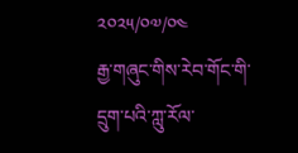༢༠༢༥/༠༧/༠༤
རྒྱ་གཞུང་གིས་རེབ་གོང་གི་དྲུག་པའི་ཀླུ་རོལ་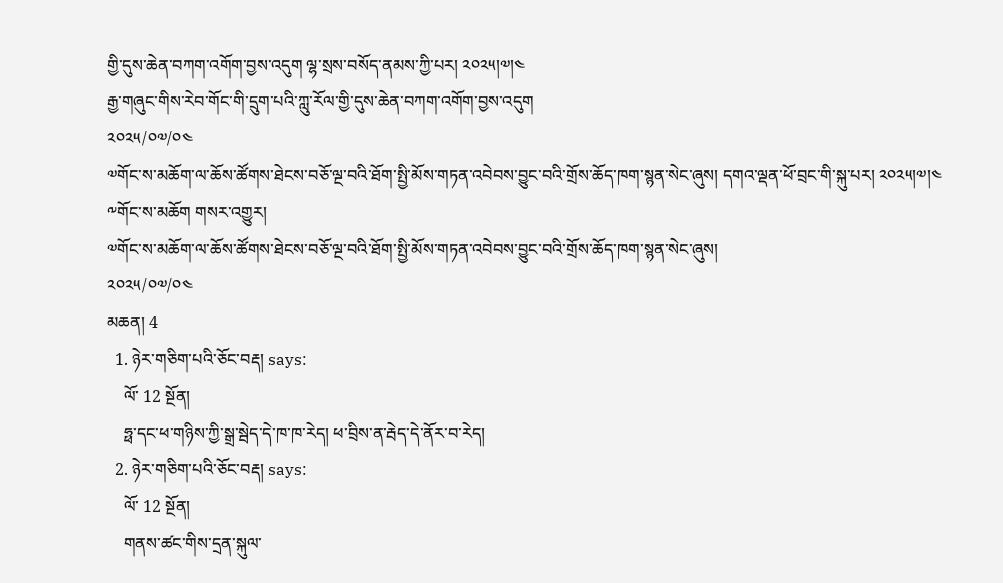གྱི་དུས་ཆེན་བཀག་འགོག་བྱས་འདུག ལྷ་སྲས་བསོད་ནམས་ཀྱི་པར། ༢༠༢༥།༧།༤
རྒྱ་གཞུང་གིས་རེབ་གོང་གི་དྲུག་པའི་ཀླུ་རོལ་གྱི་དུས་ཆེན་བཀག་འགོག་བྱས་འདུག
༢༠༢༥/༠༧/༠༤
༧གོང་ས་མཆོག་ལ་ཆོས་ཚོགས་ཐེངས་བཅོ་ལྔ་བའི་ཐོག་སྤྱི་མོས་གཏན་འབེབས་བྱུང་བའི་གྲོས་ཆོད་ཁག་སྙན་སེང་ཞུས། དགའ་ལྡན་ཕོ་བྲང་གི་སྐུ་པར། ༢༠༢༥།༧།༤
༸གོང་ས་མཆོག གསར་འགྱུར།
༧གོང་ས་མཆོག་ལ་ཆོས་ཚོགས་ཐེངས་བཅོ་ལྔ་བའི་ཐོག་སྤྱི་མོས་གཏན་འབེབས་བྱུང་བའི་གྲོས་ཆོད་ཁག་སྙན་སེང་ཞུས།
༢༠༢༥/༠༧/༠༤
མཆན། 4
  1. ཉེར་གཅིག་པའི་ཅོང་བརྡ། says:
    ལོ་ 12 སྔོན།
    ཧྥ་དང་ཕ་གཉིས་ཀྱི་སྒྲ་སྦེད་དེ་ཁ་ཁ་རེད། ཕ་བྲིས་ན་རྦེད་དེ་ནོར་བ་རེད།
  2. ཉེར་གཅིག་པའི་ཅོང་བརྡ། says:
    ལོ་ 12 སྔོན།
    གནས་ཚང་གིས་དྲན་སྐུལ་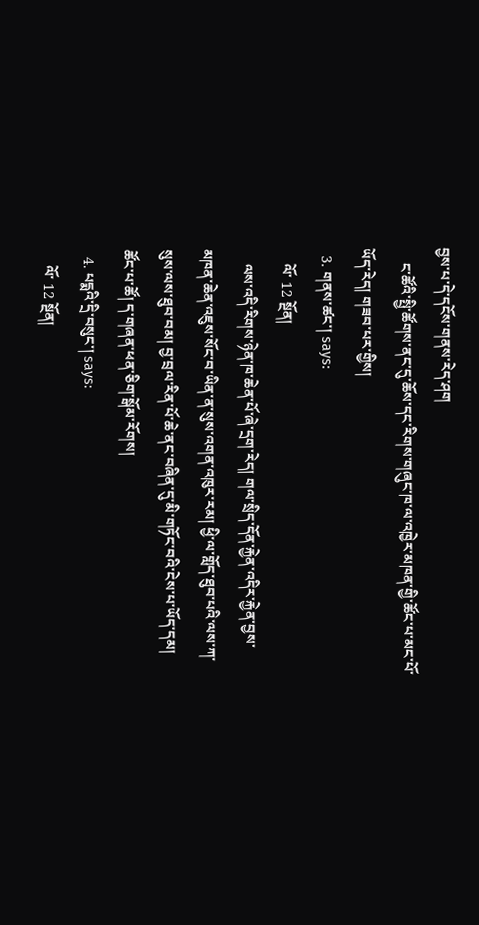བྱས་པ་དེ་དངོས་གནས་རེད་ཤག
    ང་ཚོའི་སྤྱི་ཚོགས་ནང་དུ་ཆོས་དང་རིགས་གཞུང་ཁ་ལ་འཁྱེར་མཁན་གྱི་ཚོང་པ་མང་པོ་ཡོད་རེད། གཟབ་པར་གྱིས།
  3. གནས་ཚང་། says:
    ལོ་ 12 སྔོན།
    ལས་འདི་རིགས་ཉེན་ཁ་ཆེན་པོ་ཞེ་དྲག་རེད། གལ་སྲིད་དོན་རྐྱེན་འདིར་རྐྱེན་བྱས་མཁན་ཆེན་འཇུས་སོང་བ་ཡིན་ན་སུས་འགན་འཁུར་རམ། ཕྱི་ལ་གློད་ཐུབ་པའི་ལས་ཀ་སུས་ལས་ཐུབ་བམ། བྱ་བྲལ་རིན་པོ་ཆེ་ནང་བཞིན་དུ་མི་གཏོང་བའི་ངེས་པ་ཡོད་དམ། ཚོང་པ་ཚོ། ད་གཞན་ཕན་ཅིག་སྒོམ་རོགས།
  4. པདྨའི་དྲི་བསུང་། says:
    ལོ་ 12 སྔོན།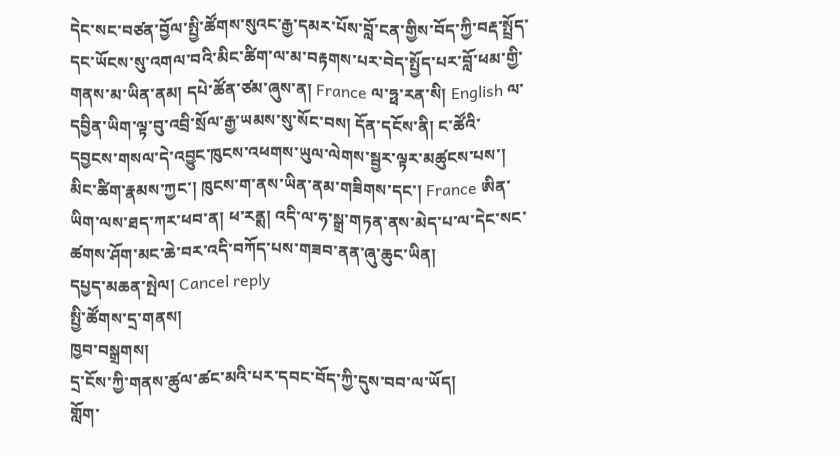དེང་སང་བཙན་བྱོལ་སྤྱི་ཚོགས་སུའང་རྒྱ་དམར་པོས་བློ་ངན་གྱིས་བོད་ཀྱི་བརྡ་སྤྲོད་དང་ཡོངས་སུ་འགལ་བའི་མིང་ཚིག་ལ་མ་བརྟགས་པར་བེད་སྤྱོད་པར་བློ་ཕམ་གྱི་གནས་མ་ཡིན་ནམ། དཔེ་ཚོན་ཙམ་ཞུས་ན། France ལ་ཧྥ་རན་སི། English ལ་དབྱིན་ཡིག་ལྟ་བུ་འབྲི་སྲོལ་རྒྱ་ཡམས་སུ་སོང་བས། དོན་དངོས་ནི། ང་ཚོའི་དབྱངས་གསལ་དེ་འབྱུང་ཁུངས་འཕགས་ཡུལ་ལེགས་སྦྱར་ལྟར་མཚུངས་པས་། མིང་ཚིག་རྣམས་ཀྱང་། ཁུངས་ག་ནས་ཡིན་ནམ་གཟིགས་དང་། France ཨིན་ཡིག་ལས་ཐད་ཀར་ཕབ་ན། ཕ་རནྶ། འདི་ལ་ཧ་སྒྲ་གཏན་ནས་མེད་པ་ལ་དེང་སང་ཚགས་ཤོག་མང་ཆེ་བར་འདི་བཀོད་པས་གཟབ་ནན་ཞུ་ཆུང་ཡིན།
དཔྱད་མཆན་སྤེལ། Cancel reply
སྤྱི་ཚོགས་དྲ་གནས།
ཁྱབ་བསྒྲགས།
དྲ་ངོས་ཀྱི་གནས་ཚུལ་ཚང་མའི་པར་དབང་བོད་ཀྱི་དུས་བབ་ལ་ཡོད།
གློག་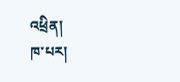འཕྲིན།
ཁ་པར།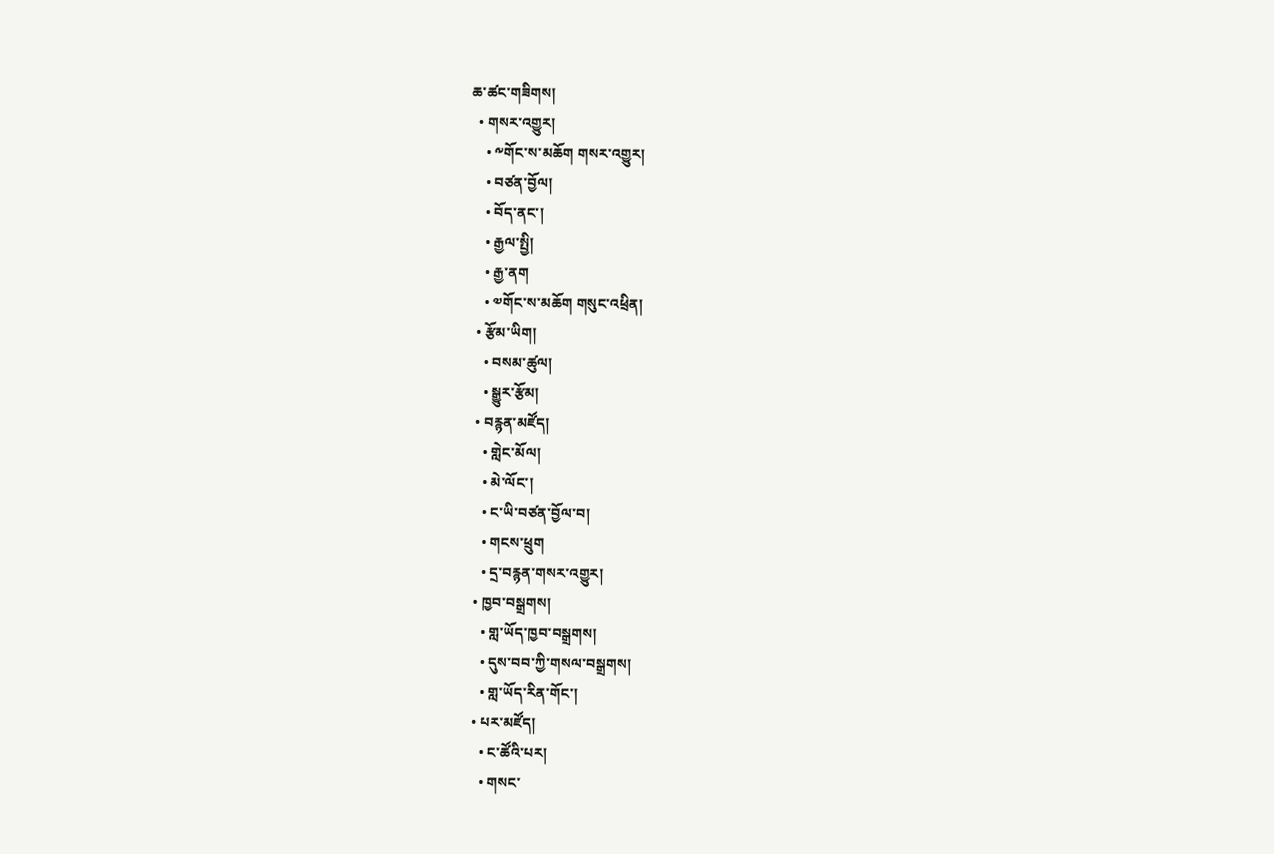ཆ་ཚང་གཟིགས།
  • གསར་འགྱུར།
    • ༸གོང་ས་མཆོག གསར་འགྱུར།
    • བཙན་བྱོལ།
    • བོད་ནང་།
    • རྒྱལ་སྤྱི།
    • རྒྱ་ནག
    • ༧གོང་ས་མཆོག གསུང་འཕྲིན།
  • རྩོམ་ཡིག།
    • བསམ་ཚུལ།
    • སྒྱུར་རྩོམ།
  • བརྙན་མཛོད།
    • གླེང་མོལ།
    • མེ་ལོང་།
    • ང་ཡི་བཙན་བྱོལ་བ།
    • གངས་ཕྲུག
    • དྲ་བརྙན་གསར་འགྱུར།
  • ཁྱབ་བསྒྲགས།
    • གླ་ཡོད་ཁྱབ་བསྒྲགས།
    • དུས་བབ་ཀྱི་གསལ་བསྒྲགས།
    • གླ་ཡོད་རིན་གོང་།
  • པར་མཛོད།
    • ང་ཚོའི་པར།
    • གསང་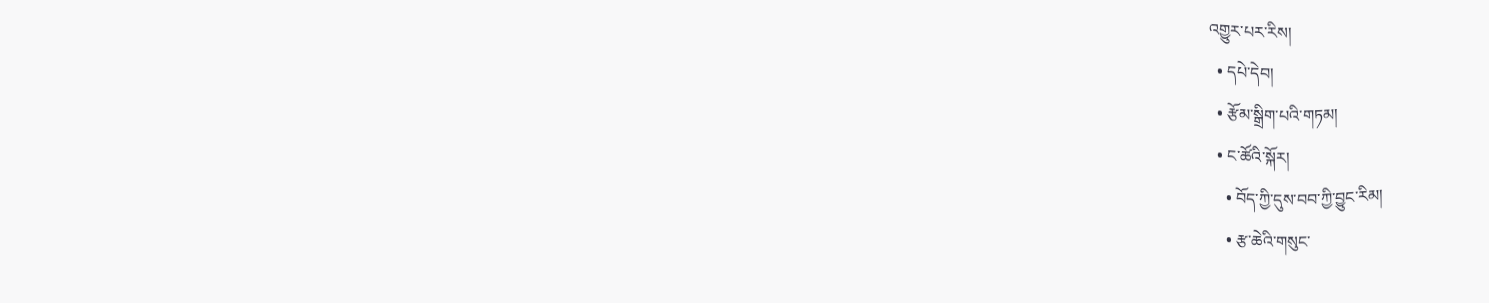འགྱུར་པར་རིས།
  • དཔེ་དེབ།
  • རྩོམ་སྒྲིག་པའི་གཏམ།
  • ང་ཚོའི་སྐོར།
    • བོད་ཀྱི་དུས་བབ་ཀྱི་བྱུང་རིམ།
    • རྩ་ཆེའི་གསུང་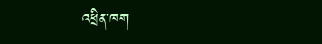འཕྲིན་ཁག